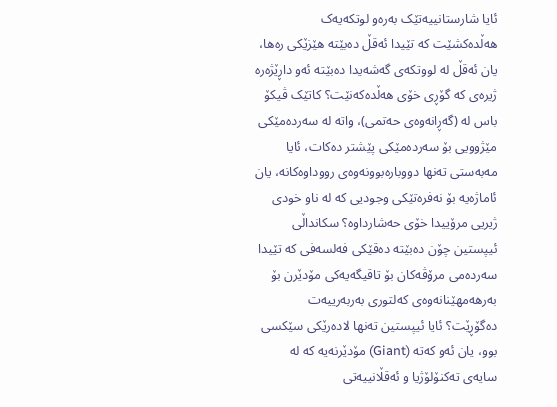ئایا شارستانییەتێک بەرەو لوتکەیەک هەڵدەکشێت کە تێیدا ئەقڵ دەبێتە هێزێکی رەها، یان ئەقڵ لە لووتکەی گەشەیدا دەبێتە ئەو داڕێژەرە ژیرەی کە گۆڕی خۆی هەڵدەکەنێت؟ کاتێک ڤیکۆ باس لە (گەڕانەوەی حەتمی)، واته‌ له‌ سه‌رده‌مێکی مێژوویی بۆ سه‌رده‌مێکی پێشتر دەکات، ئایا مەبەستی تەنها دووبارەبوونەوەی رووداوەکانە، یان ئاماژەیە بۆ نەفرەتێکی وجودیی کە لە ناو خودی ژیریی مرۆییدا خۆی حەشارداوە؟ سکانداڵی ئیپستین چۆن دەبێتە دەقێکی فەلسەفی کە تێیدا سەردەمی مرۆڤەکان بۆ تاقیگەیەکی مۆدێرن بۆ بەرهەمهێنانەوەی کەلتوری بەربەرییەت دەگۆڕێت؟ ئایا ئیپستین تەنها لادەرێکی سێکسی بوو، یان ئەو کەتە (Giant) مۆدێرنەیە کە لە سایەی تەکنۆلۆژیا و ئەقڵانییەتی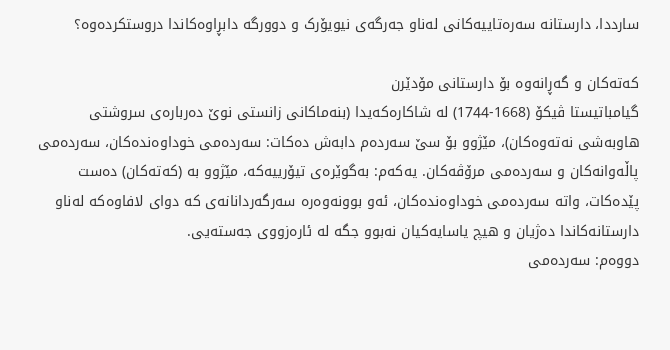سارددا، دارستانە سەرەتاییەکانی لەناو جەرگەی نیویۆرک و دوورگە دابڕاوەکاندا دروستکردەوە؟

کەتەکان و گەڕانەوە بۆ دارستانی مۆدێرن
گیامباتیستا ڤیکۆ (1668-1744) لە شاکاره‌که‌یدا (بنه‌ماکانی زانستی نوێ ده‌رباره‌ی سروشتی هاوبه‌شی نه‌ته‌وه‌کان)، مێژوو بۆ سێ سه‌رده‌م دابه‌ش دەکات: سەردەمی خوداوەندەکان، سەردەمی پاڵەوانەکان و سەردەمی مرۆڤەکان. یەکەم: بەگوێرەی تیۆرییه‌که،‌ مێژوو به‌ (کەتەکان) دەست پێدەکات، واته‌ سەردەمی خوداوەندەکان، ئەو بوونەوەرە سەرگەردانانەی کە دوای لافاوەکە لەناو دارستانەکاندا دەژیان و هیچ یاسایەکیان نەبوو جگە لە ئارەزووی جەستەیی.
دووەم: سەردەمی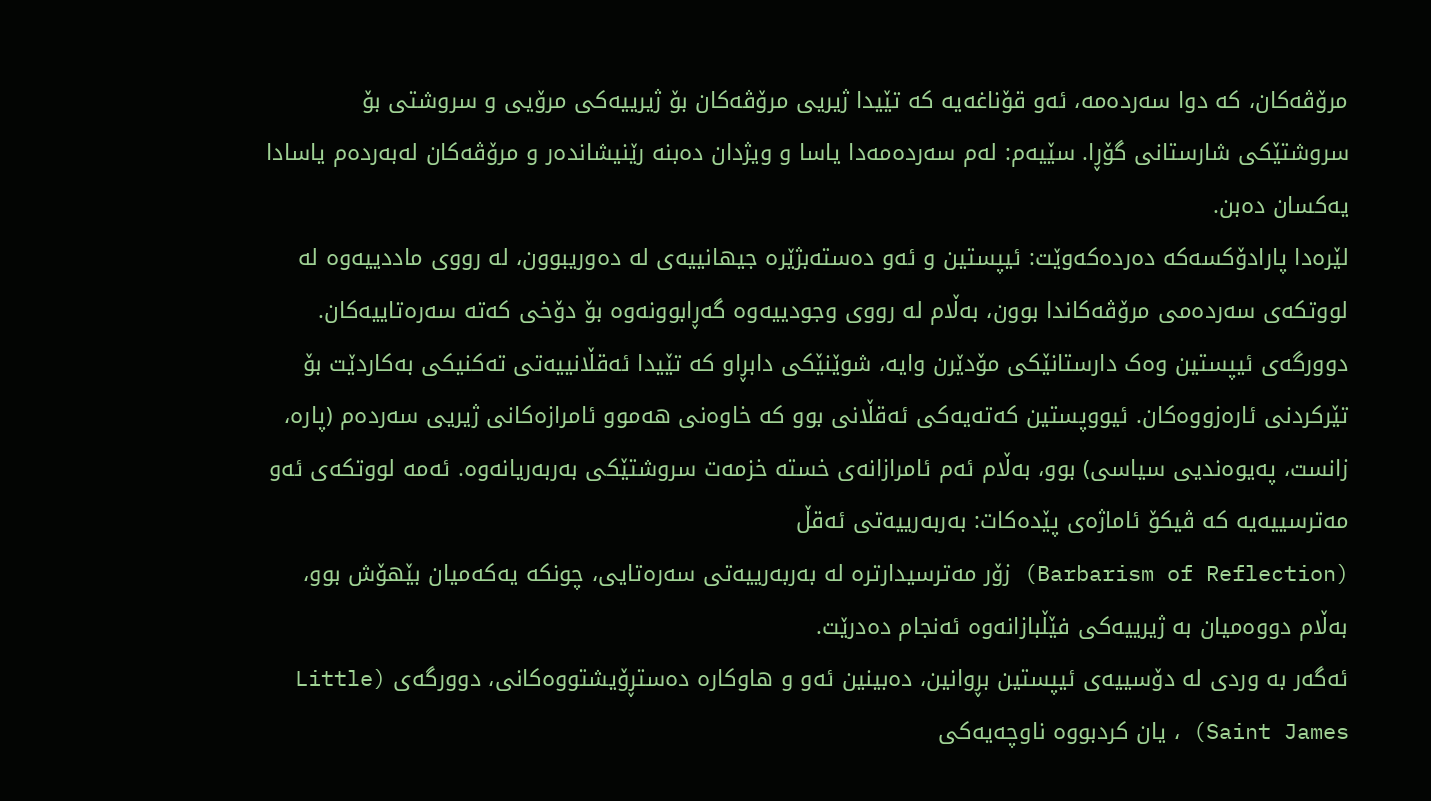مرۆڤەکان، که‌ دوا سه‌رده‌مه‌، ئەو قۆناغەیە کە تێیدا ژیریی مرۆڤەکان بۆ ژیرییەکی مرۆیی و سروشتی بۆ سروشتێکی شارستانی گۆڕا. سێیەم: لەم سەردەمەدا یاسا و ویژدان دەبنە رێنیشاندەر و مرۆڤەکان لەبەردەم یاسادا یەکسان دەبن.
لێرەدا پارادۆکسەکە دەردەکەوێت: ئیپستین و ئەو دەستەبژێرە جیهانییەی لە دەوریبوون، لە رووی ماددییەوە لە لووتکەی سەردەمی مرۆڤەکاندا بوون، بەڵام لە رووی وجودییەوە گەڕابوونەوە بۆ دۆخی کەتە سەرەتاییەکان. دوورگەی ئیپستین وەک دارستانێکی مۆدێرن وایە، شوێنێکی دابڕاو کە تێیدا ئەقڵانییەتی تەکنیکی بەکاردێت بۆ تێرکردنی ئارەزووەکان. ئیووپستین کەتەیەکی ئەقڵانی بوو کە خاوەنی هەموو ئامرازەکانی ژیریی سەردەم (پارە، زانست، پەیوەندیی سیاسی) بوو، بەڵام ئەم ئامرازانەی خستە خزمەت سروشتێکی بەربەریانەوە. ئەمە لووتکەی ئەو مەترسییەیە کە ڤیکۆ ئاماژەی پێدەکات: بەربەرییەتی ئەقڵ
(Barbarism of Reflection) زۆر مەترسیدارترە لە بەربەرییەتی سەرەتایی، چونکە یەکەمیان بێهۆش بوو، بەڵام دووەمیان بە ژیرییەکی فێڵبازانەوە ئەنجام دەدرێت.
ئەگەر بە وردی له‌ دۆسییه‌ی ئیپستین بڕوانین، دەبینین ئەو و هاوکارە دەستڕۆیشتووەکانی، دوورگەی (Little Saint James) ، یان کردبووە ناوچەیەکی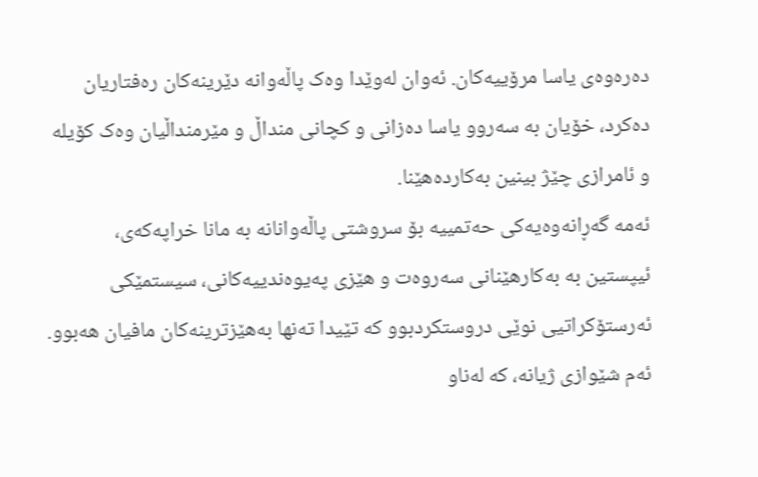دەرەوەی یاسا مرۆییەکان. ئەوان لەوێدا وەک پاڵەوانە دێرینەکان رەفتاریان دەکرد، خۆیان بە سەروو یاسا دەزانی و کچانی منداڵ و مێرمنداڵیان وەک کۆیلە و ئامرازی چێژ بینین به‌کارده‌هێنا‌.
ئەمە گەڕانەوەیەکی حەتمییە بۆ سروشتی پاڵەوانانە بە مانا خراپەکەی، ئیپستین بە بەکارهێنانی سەروەت و هێزی پەیوەندییەکانی، سیستمێکی ئەرستۆکراتیی نوێی دروستکردبوو کە تێیدا تەنها بەهێزترینەکان مافیان هەبوو. ئەم شێوازی ژیانە، کە لەناو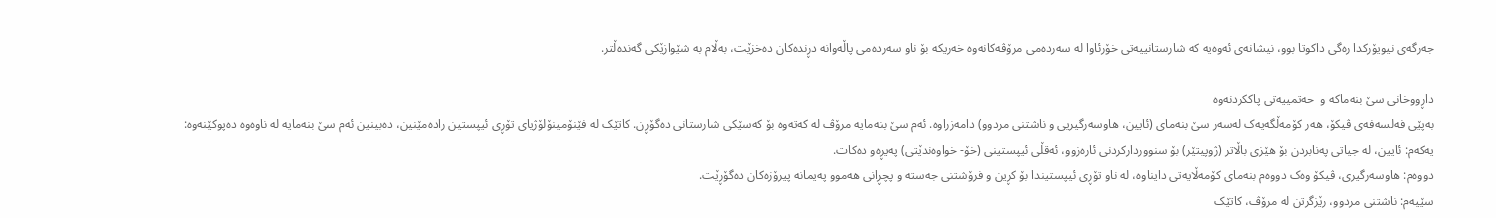جەرگەی نیویۆرکدا رەگی داکوتا بوو، نیشانەی ئەوەیە کە شارستانییەتی خۆرئاوا لە سەردەمی مرۆڤەکانەوە خەریکە بۆ ناو سەردەمی پاڵەوانە دڕندەکان ده‌خزێت، بەڵام بە شێوازێکی گەندەڵتر.

داڕووخانی سێ بنەماکە و  حەتمییەتی پاککردنەوە
بەپێی فەلسەفەی ڤیکۆ، هەر کۆمەڵگەیەک لەسەر سێ بنەمای (ئایین، هاوسەرگیریی و ناشتنی مردوو) دامەزراوە. ئەم سێ بنەمایە مرۆڤ لە کەتەوە بۆ کەسێکی شارستانی دەگۆڕن. کاتێک له‌ فێنۆمینۆلۆژیای تۆڕی ئیپستین راده‌مێنین، دەبینین ئەم سێ بنەمایە لە ناوەوە دەپوکێنەوە:
یەکەم: ئایین، لە جیاتی پەنابردن بۆ هێزی باڵاتر (ژوپیتێر) بۆ سنووردارکردنی ئارەزوو، ئەقڵی ئیپستینی (خۆ- خواوەندێتی) پەیڕەو دەکات.
دووەم: هاوسەرگیری، ڤیکۆ وەک دووەم بنەمای کۆمەڵایەتی دایناوە، لە ناو تۆڕی ئیپستیندا بۆ کڕین و فرۆشتنی جەستە و پچڕانی هەموو پەیمانە پیرۆزەکان دەگۆڕێت.
سێیەم: ناشتنی مردوو، رێزگرتن لە مرۆڤ، کاتێک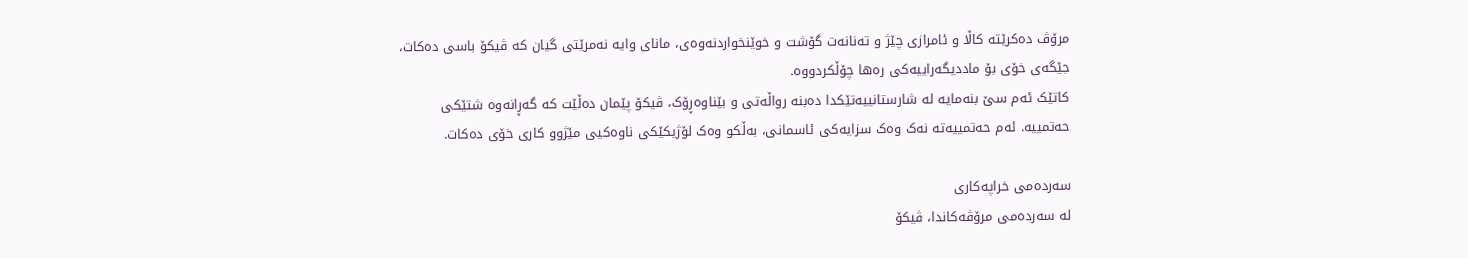مرۆڤ دەکرێتە کاڵا و ئامرازی چێژ و تەنانەت گۆشت و خوێنخواردنەوەی، مانای وایە نەمرێتی گیان کە ڤیکۆ باسی دەکات، جێگەی خۆی بۆ ماددیگەراییەکی رەها چۆڵکردووە.
کاتێک ئەم سێ بنەمایە لە شارستانییەتێکدا دەبنە رواڵەتی و بێناوەڕۆک، ڤیکۆ پێمان دەڵێت کە گەڕانەوە شتێکی حەتمییە. ئەم حەتمییەتە نەک وەک سزایەکی ئاسمانی، بەڵکو وەک لۆژیکێکی ناوەکیی مێژوو کاری خۆی دەکات.

سەردەمی خراپەکاری
لە سەردەمی مرۆڤەکاندا، ڤیکۆ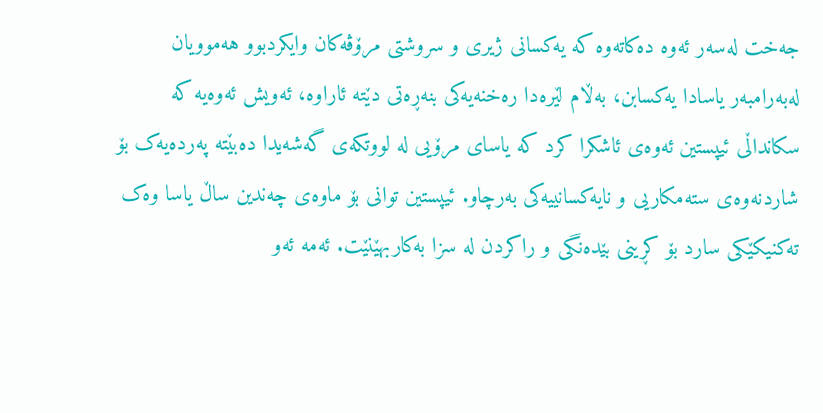جەخت لەسەر ئه‌وه‌ ده‌کاته‌وه‌ که‌ یەکسانی ژیری و سروشتی مرۆڤه‌کان وایکردبوو هەموویان لەبەرامبەر یاسادا یەکسابن، بەڵام لێرەدا رەخنەیەکی بنەڕەتی دێتە ئاراوە، ئەویش ئەوەیە کە سکانداڵی ئیپستین ئەوەی ئاشکرا کرد کە یاسای مرۆیی لە لووتکەی گەشەیدا دەبێتە پەردەیەک بۆ شاردنەوەی ستەمکاریی و نایەکسانییەکی بەرچاو. ئیپستین توانی بۆ ماوەی چەندین ساڵ یاسا وەک تەکنیکێکی سارد بۆ کڕینی بێدەنگی و راکردن لە سزا بەکاربهێنێت. ئەمە ئەو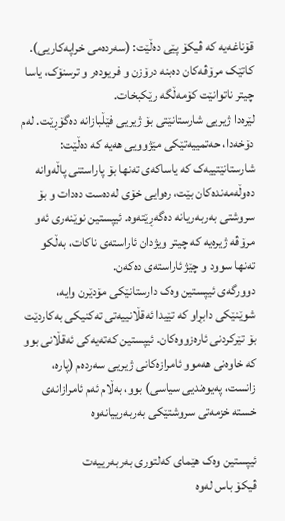قۆناغەیە کە ڤیکۆ پێی دەڵێت: (سەردەمی خراپەکاریی). کاتێک مرۆڤەکان دەبنە درۆزن و فریودەر و ترسنۆک، یاسا چیتر ناتوانێت کۆمەڵگە رێکبخات.
لێرەدا ژیریی شارستانێتی بۆ ژیریی فێڵبازانە دەگۆڕێت. لەم دۆخەدا، حەتمییەتێکی مێژوویی هەیە کە دەڵێت: شارستانێتییەک کە یاساکەی تەنها بۆ پاراستنی پاڵەوانە دەوڵەمەندەکان بێت، رەوایی خۆی لەدەست دەدات و بۆ سروشتی بەربەریانە دەگەڕێتەوە. ئیپستین نوێنەری ئەو مرۆڤە ژیرەیە کە چیتر ویژدان ئاراستەی ناکات، بەڵکو تەنها سوود و چێژ ئاراستەی دەکەن.
دوورگەی ئیپستین وەک دارستانێکی مۆدێرن وایە، شوێنێکی دابڕاو کە تێیدا ئەقڵانییەتی تەکنیکی بەکاردێت بۆ تێرکردنی ئارەزووەکان. ئیپستین کەتەیەکی ئەقڵانی بوو کە خاوەنی هەموو ئامرازەکانی ژیریی سەردەم (پارە، زانست، پەیوەندیی سیاسی) بوو، بەڵام ئەم ئامرازانەی خستە خزمەتی سروشتێکی بەربەرییانەوە

ئیپستین وەک هێمای کەلتوری بەربەرییەت
ڤیکۆ باس لەوە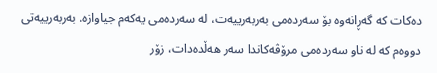دەکات کە گەڕانەوە بۆ سەردەمی بەربەرییەت، لە سەردەمی یەکەم جیاوازە. بەربەرییەتی دووەم کە لە ناو سەردەمی مرۆڤەکاندا سەر هەڵدەدات، زۆر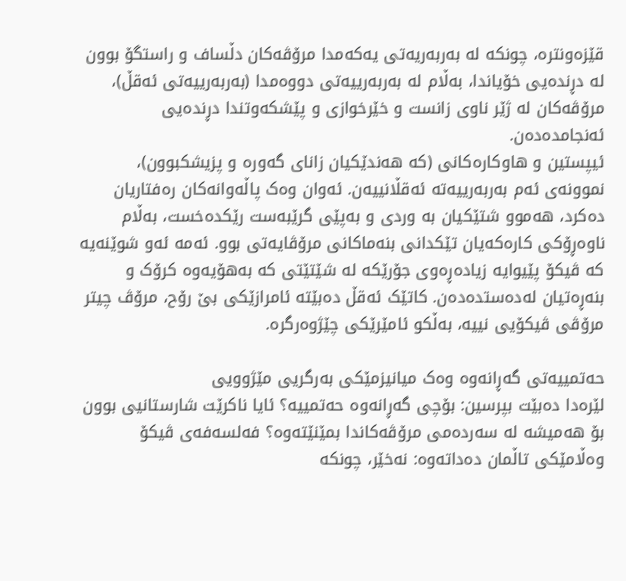قێزەونترە، چونکە لە بەربەریەتی یەکەمدا مرۆڤەکان دڵساف و راستگۆ بوون لە دڕندەیی خۆیاندا، بەڵام لە بەربەرییەتی دووەمدا (بەربەرییەتی ئەقڵ)، مرۆڤەکان لە ژێر ناوی زانست و خێرخوازی و پێشکەوتندا دڕندەیی ئەنجامدەدەن.
ئیپستین و هاوکارەکانی (کە هەندێکیان زانای گەورە و پزیشکبوون)، نموونەی ئەم بەربەرییەتە ئەقڵانییەن. ئەوان وەک پاڵەوانەکان رەفتاریان دەکرد، هەموو شتێکیان بە وردی و بەپێی گرێبەست رێکدەخست، بەڵام ناوەڕۆکی کارەکەیان تێکدانی بنەماکانی مرۆڤایەتی بوو. ئەمە ئەو شوێنەیە کە ڤیکۆ پێیوایه‌ زیادەڕەوی جۆرێکە لە شێتێتی کە بەهۆیەوە کرۆک و بنەڕەتیان لەدەستدەدەن. کاتێک ئەقڵ دەبێتە ئامرازێکی بێ رۆح، مرۆڤ چیتر مرۆڤی ڤیکۆیی نییە، بەڵکو ئامێرێکی چێژوەرگرە.

حەتمییەتی گەڕانەوە وەک میانیزمێکی بەرگریی مێژوویی
لێرەدا دەبێت بپرسین: بۆچی گەڕانەوە حەتمییە؟ ئایا ناکرێت شارستانیی بوون بۆ هەمیشە لە سەردەمی مرۆڤەکاندا بمێنێتەوە؟ فەلسەفەی ڤیکۆ وەڵامێکی تاڵمان دەداتەوە: نەخێر، چونکە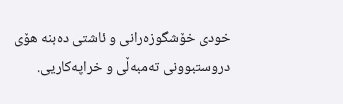خودی خۆشگوزەرانی و ئاشتی دەبنە هۆی دروستبوونی تەمبەڵی و خراپەکاریی.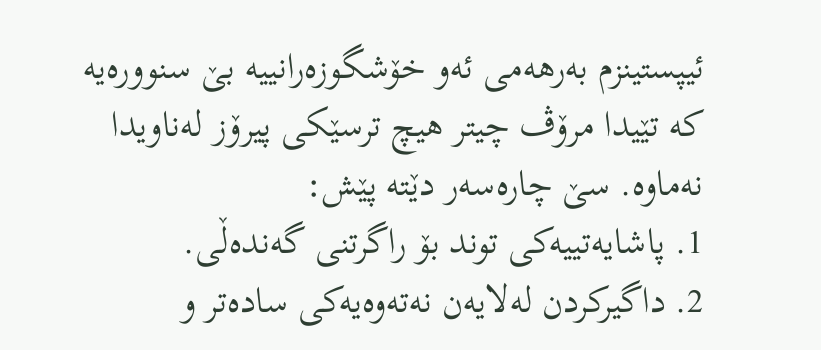ئیپستینزم بەرهەمی ئەو خۆشگوزەرانییە بێ سنوورەیە کە تێیدا مرۆڤ چیتر هیچ ترسێکی پیرۆز لەناویدا نەماوە. سێ چارەسەر دێتە پێش:
1. پاشایەتییەکی توند بۆ راگرتنی گەندەڵی.
2. داگیرکردن لەلایەن نەتەوەیەکی سادەتر و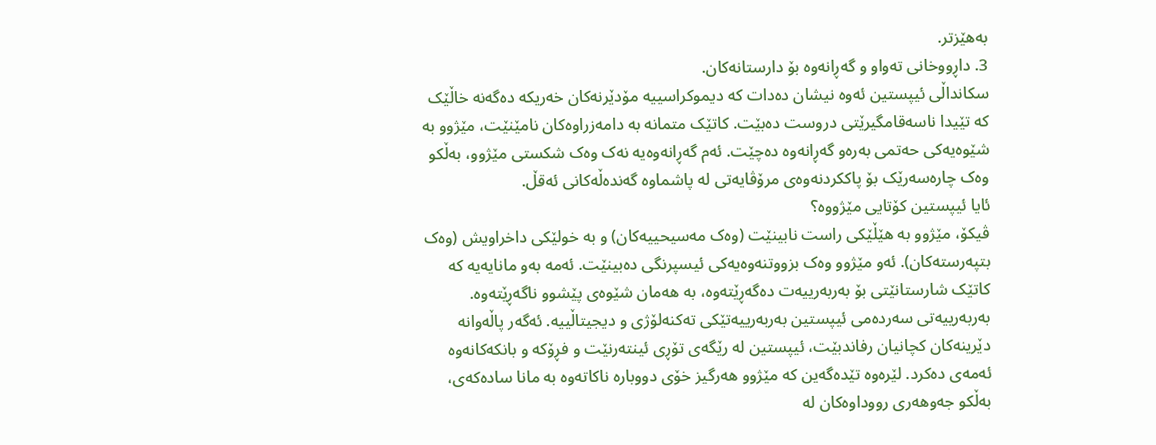بەهێزتر.
3. داڕووخانی تەواو و گەڕانەوە بۆ دارستانەکان.
سکانداڵی ئیپستین ئەوە نیشان دەدات کە دیموکراسییە مۆدێرنەکان خەریکە دەگەنە خاڵێک کە تێیدا ناسەقامگیرێتی دروست دەبێت. کاتێک متمانە بە دامەزراوەکان نامێنێت، مێژوو بە شێوەیەکی حەتمی بەرەو گەڕانەوە دەچێت. ئەم گەڕانەوەیە نەک وەک شکستی مێژوو، بەڵکو وەک چارەسەرێک بۆ پاککردنەوەی مرۆڤایەتی لە پاشماوە گەندەڵەکانی ئەقڵ.
ئایا ئیپستین کۆتایی مێژووە؟
ڤیکۆ، مێژوو بە هێڵێکی راست نابینێت (وەک مەسیحییەکان) و بە خولێکی داخراویش (وەک بتپەرستەکان). ئەو مێژوو وەک بزووتنەوەیەکی ئیسپرنگی دەبینێت. ئەمە بەو مانایەیە کە کاتێک شارستانێتی بۆ بەربەرییەت دەگەڕێتەوە، بە هەمان شێوەی پێشوو ناگەڕێتەوە.
بەربەرییەتی سەردەمی ئیپستین بەربەرییەتێکی تەکنەلۆژی و دیجیتاڵییە. ئەگەر پاڵەوانە دێرینەکان کچانیان رفاندبێت، ئیپستین لە رێگەی تۆڕی ئینتەرنێت و فڕۆکە و بانکەکانەوە ئەمەی دەکرد. لێرەوە تێدەگەین کە مێژوو هەرگیز خۆی دووبارە ناکاتەوە بە مانا سادەکەی، بەڵکو جەوهەری رووداوەکان لە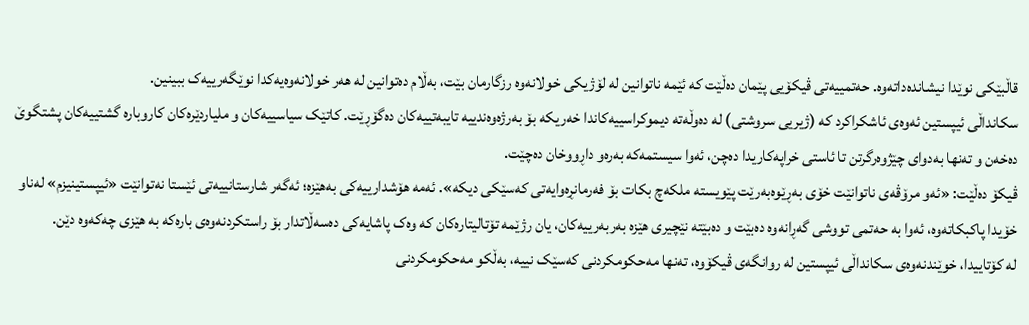قاڵبێکی نوێدا نیشاندەداتەوە. حەتمییەتی ڤیکۆیی پێمان دەڵێت کە ئێمە ناتوانین لە لۆژیکی خولانەوە رزگارمان بێت، بەڵام دەتوانین لە هەر خولانەوەیەکدا نوێگەرییەک ببینین.
سکانداڵی ئیپستین ئه‌وه‌ی ئاشکراکرد کە (ژیریی سروشتی) لە دەوڵەتە دیموکراسییەکاندا خەریکە بۆ بەرژەوەندییە تایبەتییەکان دەگۆڕێت. کاتێک سیاسییەکان و ملیاردێرەکان کاروبارە گشتییەکان پشتگوێ دەخەن و تەنها بەدوای چێژوەرگرتن تا ئاستی خراپەکاریدا دەچن، ئەوا سیستمەکە بەرەو داڕووخان دەچێت.
ڤیکۆ دەڵێت: «ئەو مرۆڤەی ناتوانێت خۆی بەڕێوەبەرێت پێویستە ملکەچ بکات بۆ فەرمانڕەوایەتی کەسێکی دیكە». ئەمە هۆشدارییەکی بەهێزە؛ ئەگەر شارستانییەتی ئێستا نەتوانێت «ئیپستینیزم» لەناو خۆیدا پاکبکاتەوە، ئەوا بە حەتمی تووشی گەڕانەوە دەبێت و دەبێتە نێچیری هێزە بەربەرییەکان، یان رژێمە تۆتالیتارەکان کە وەک پاشایەکی دەسەڵاتدار بۆ راستکردنەوەی بارەکە بە هێزی چەکەوە دێن.
لە کۆتاییدا، خوێندنەوەی سکانداڵی ئیپستین لە روانگەی ڤیکۆوە، تەنها مەحکومکردنی کەسێک نییە، بەڵکو مەحکومکردنی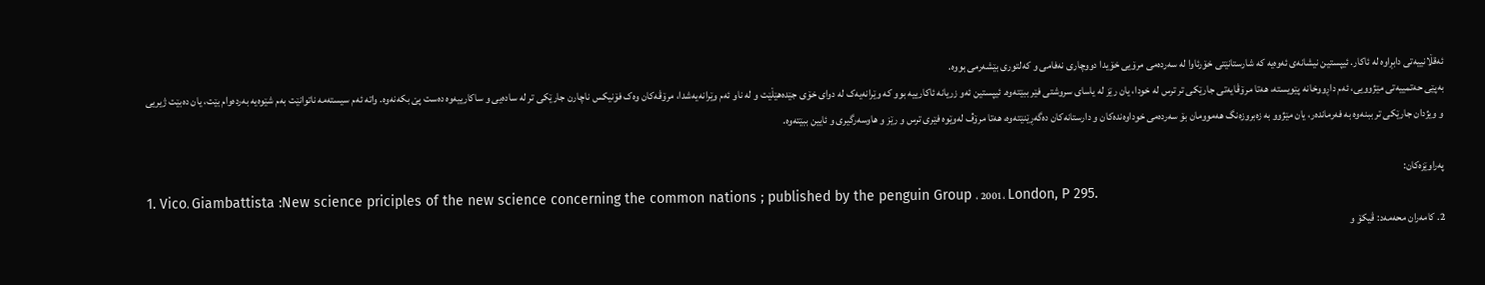ئەقڵانییەتی دابڕاوە لە ئاکار. ئیپستین نیشانەی ئەوەیە کە شارستانێتی خۆرئاوا لە سەردەمی مرۆیی خۆیدا دووچاری نەفامی و کەلتوری بێشەرمی بووە.
بەپێی حەتمییەتی مێژوویی، ئەم داڕووخانە پێویستە، هه‌تا مرۆڤایەتی جارێکی تر ترس لە خودا، یان رێز لە یاسای سروشتی فێر ببێتەوە. ئیپستین ئەو زریانە ئاکارییە بوو کە وێرانەیەک لە دوای خۆی جێدەهێڵێت و لە ناو ئەم وێرانەیەشدا، مرۆڤەکان وەک فۆنیکس ناچارن جارێکی تر لە سادەیی و ساکارییەوە دەست پێ بکەنەوە. واته‌ ئەم سیستەمە ناتوانێت بەم شێوەیە بەردەوام بێت، یان دەبێت ژیریی و ویژدان جارێکی تر ببنەوە بە فەرماندەر، یان مێژوو بە زەبروزەنگ هەموومان بۆ سەردەمی خوداوەندەکان و دارستانەکان دەگەڕێنێتەوە، هه‌تا مرۆڤ لەوێوە فێری ترس و رێز و هاوسەرگیری و ئایین ببێتەوە.

پەراوێزەکان:
1. Vico، Giambattista :New science priciples of the new science concerning the common nations ; published by the penguin Group ، 2001، London, P 295.
2. کامه‌ران محه‌مه‌د: ڤیکۆ و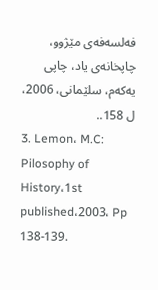فه‌لسه‌فه‌ی مێژوو، چاپخانه‌ی یاد، چاپی یه‌که‌م، سلێمانی، 2006، ل 158..
3. Lemon، M.C: Pilosophy of History،1st published،2003، Pp 138-139.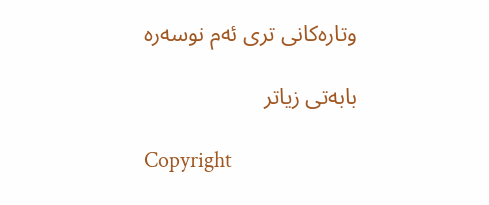وتارەکانی تری ئەم نوسەرە

بابەتی زیاتر

Copyright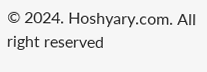© 2024. Hoshyary.com. All right reserved